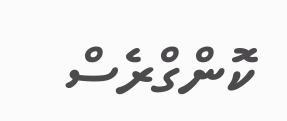ކޮންގްރެސް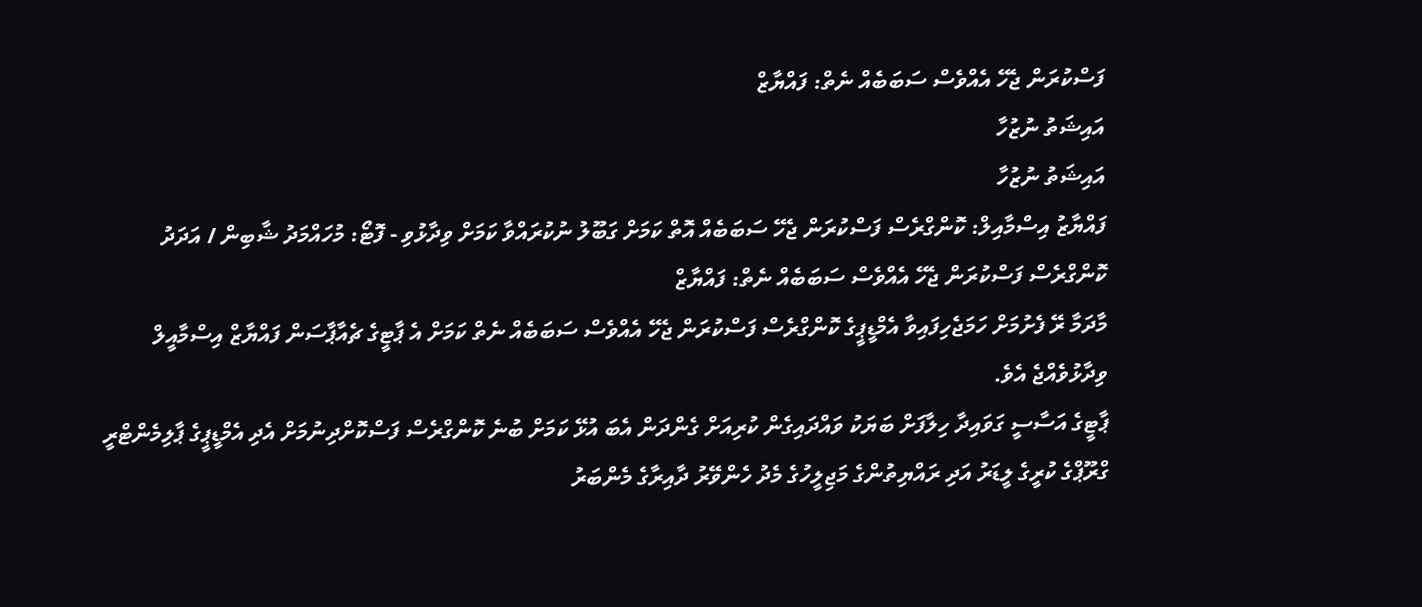ފަސްކުރަން ޖެހޭ އެއްވެސް ސަބަބެއް ނެތް: ފައްޔާޒް
އައިޝަތު ނުޒުހާ
އައިޝަތު ނުޒުހާ
ފައްޔާޒު އިސްމާއިލް: ކޮންގްރެސް ފަސްކުރަން ޖެހޭ ސަބަބެއް އޮތް ކަމަށް ގަބޫލު ނުކުރައްވާ ކަމަށް ވިދާޅުވި - ފޮޓޯ: މުހައްމަދު ޝާބިން / އަދަދު
ކޮންގްރެސް ފަސްކުރަން ޖެހޭ އެއްވެސް ސަބަބެއް ނެތް: ފައްޔާޒް
މާދަމާ ރޭ ފެށުމަށް ހަމަޖެހިފައިވާ އެމްޑީޕީގެ ކޮންގްރެސް ފަސްކުރަން ޖެހޭ އެއްވެސް ސަބަބެއް ނެތް ކަމަށް އެ ޕާޓީގެ ޗެއާޕާސަން ފައްޔާޒް އިސްމާއީލް ވިދާޅުވެއްޖެ އެވެ.
ޕާޓީގެ އަސާސީ ގަވައިދާ ހިލާފަށް ބަޔަކު ވައްދައިގެން ކުރިއަށް ގެންދަން އެބަ އުޅޭ ކަމަށް ބުނެ ކޮންގްރެސް ފަސްކޮށްދިނުމަށް އެދި އެމްޑީޕީގެ ޕާލިމެންޓްރީ ގްރޫޕްގެ ކުރީގެ ލީޑަރު އަދި ރައްޔިތުންގެ މަޖިލީހުގެ މެދު ހެންވޭރު ދާއިރާގެ މެންބަރު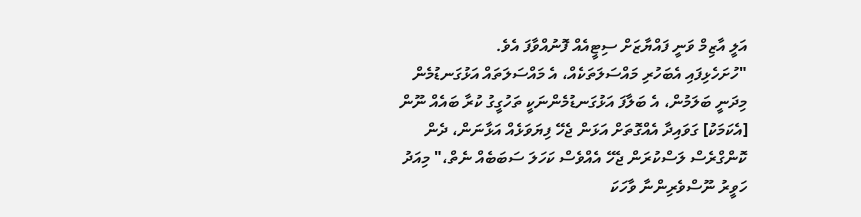އަލީ އާޒިމް ވަނީ ފައްޔާޒަށް ސިޓީއެއް ފޮނުއްވާފަ އެވެ.
"ހުށަހެޅިފައި އެބަހުރި މައްސަލަތަކެއް، އެ މައްސަލަތައް އަޅުގަނޑުމެން މިދަނީ ބަލަމުން، އެ ބަލާފަ އަޅުގަނޑުމެންނަކީ ތަހުގީގު ކުރާ ބައެއް ނޫން [އެކަމަކު] ގަވައިދާ އެއްގޮތަށް އަޅަން ޖެހޭ ފިޔަވަޅެއް އަޅާނަން، ދެން ކޮންގްރެސް ލަސްކުރަން ޖެހޭ އެއްވެސް ކަހަލަ ސަބަބެއް ނެތް،" މިއަދު ހަވީރު ނޫސްވެރިންނާ ވާހަކަ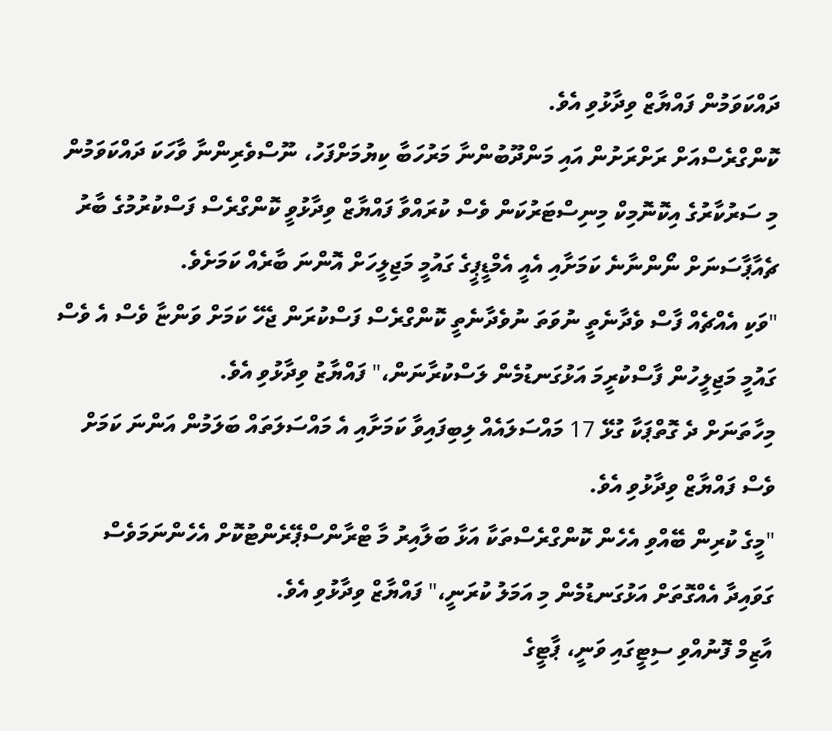ދައްކަވަމުން ފައްޔާޒް ވިދާޅުވި އެވެ.
ކޮންގްރެސްއަށް ރަށްރަށުން އައި މަންދޫބުންނާ މަރުހަބާ ކިޔުމަށްފަހު، ނޫސްވެރިންނާ ވާހަކަ ދައްކަވަމުން މި ސަރުކާރުގެ އިކޮނޮމިކް މިނިސްޓަރުކަން ވެސް ކުރައްވާ ފައްޔާޒް ވިދާޅުވީ ކޮންގްރެސް ފަސްކުރުމުގެ ބާރު ޗެއާޕާސަނަށް ނޯންނާނެ ކަމަށާއި އެއީ އެމްޑީޕީގެ ގައުމީ މަޖިލީހަށް އޮންނަ ބާރެއް ކަމަށެވެ.
"ވަކި އެއްޗެއް ފާސް ވެދާނެތީ ނުވަތަ ނުވެދާނެތީ ކޮންގްރެސް ފަސްކުރަން ޖެހޭ ކަމަށް ވަންޏާ ވެސް އެ ވެސް ގައުމީ މަޖިލީހުން ފާސްކުރީމަ އަޅުގަނޑުމެން ލަސްކުރާނަން،" ފައްޔާޒު ވިދާޅުވި އެވެ.
މިހާތަނަށް ދެ ގޮތްޕަކާ ގުޅޭ 17 މައްސަލައެއް ލިބިފައިވާ ކަމަށާއި އެ މައްސަލަތައް ބަލަމުން އަންނަ ކަމަށް ވެސް ފައްޔާޒް ވިދާޅުވި އެވެ.
"މީގެ ކުރިން ބޭއްވި އެހެން ކޮންގްރެސްތަކާ އަޅާ ބަލާއިރު މާ ޓްރާންސްޕޭރެންޓުކޮށް އެހެންނަމަވެސް ގަވައިދާ އެއްގޮތަށް އަޅުގަނޑުމެން މި އަމަލު ކުރަނީ،" ފައްޔާޒް ވިދާޅުވި އެވެ.
އާޒިމް ފޮނުއްވި ސިޓީގައި ވަނީ، ޕާޓީގެ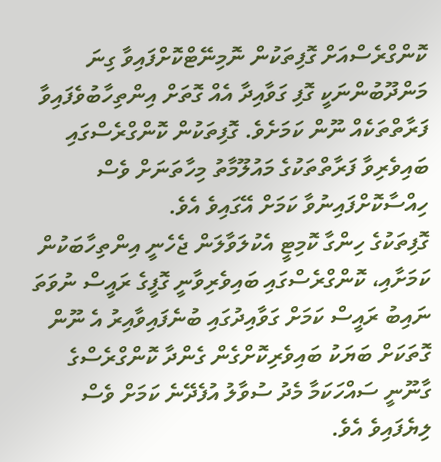ކޮންގްރެސްއަށް ގޮފިތަކުން ނޮމިނޭޓްކޮށްފައިވާ ގިނަ މަންދޫބުންނަކީ ގޮފި ގަވާއިދާ އެއް ގޮތަށް އިންތިހާބުވެފައިވާ ފަރާތްތަކެއް ނޫން ކަމަށެވެ. ގޮފިތަކުން ކޮންގްރެސްގައި ބައިވެރިވާ ފަރާތްތަކުގެ މައުލޫމާތު މިހާތަނަށް ވެސް ހިއްސާކޮށްފައިނުވާ ކަމަށް އޭގައިވެ އެވެ.
ގޮފިތަކުގެ ހިންގާ ކޮމިޓީ އެކުލަވާލަން ޖެހެނީ އިންތިހާބަކުން ކަމަށާއި، ކޮންގްރެސްގައި ބައިވެރިވާނީ ގޮފީގެ ރައީސް ނުވަތަ ނައިބު ރައީސް ކަމަށް ގަވާއިދުގައި ބުނެފައިވާއިރު އެ ނޫން ގޮތަކަށް ބަޔަކު ބައިވެރިކޮށްގެން ގެންދާ ކޮންގްރެސްގެ ގާނޫނީ ސައްހަކަމާ މެދު ސުވާލު އުފެދޭނެ ކަމަށް ވެސް ލިޔެފައިވެ އެވެ.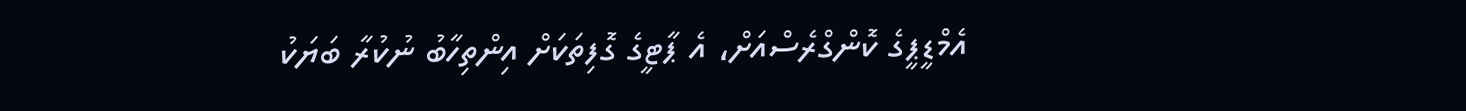އެމްޑީޕީގެ ކޮންގްރެސްއަށް، އެ ޕާޓީގެ ގޮފިތަކަށް އިންތިހާބު ނުކުރާ ބަޔަކު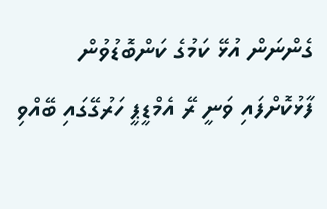ގެންނަން އުޅޭ ކަމުގެ ކަންބޮޑުވުން ފާޅުކޮށްފައި ވަނީ ރޭ އެމްޑީޕީ ހަރުގޭގައި ބޭއްވި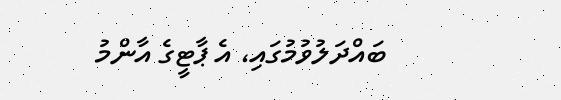ބައްދަލުވުމުގައި، އެ ޕާޓީގެ އާންމު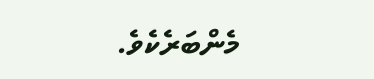މެންބަރެކެވެ.